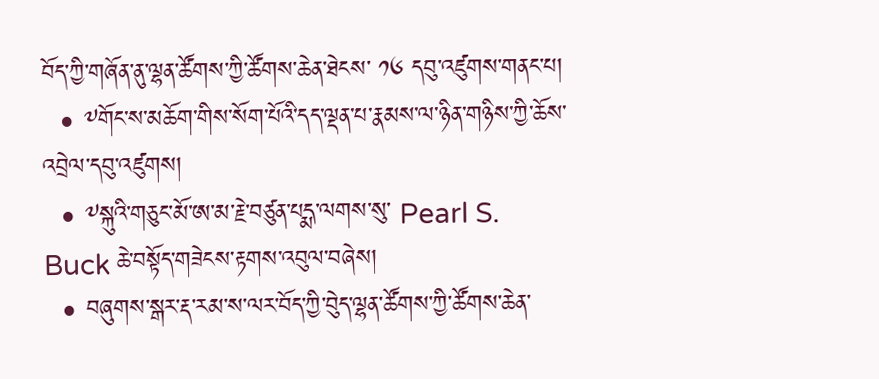བོད་ཀྱི་གཞོན་ནུ་ལྷན་ཚོགས་ཀྱི་ཚོགས་ཆེན་ཐེངས་ ༡༦ དབུ་འཛུགས་གནང་པ།
  • ༸གོང་ས་མཆོག་གིས་སོག་པོའི་དད་ལྡན་པ་རྣམས་ལ་ཉིན་གཉིས་ཀྱི་ཆོས་འབྲེལ་དབུ་འཛུགས།
  • ༸སྐུའི་གཅུང་མོ་ཨ་མ་རྗེ་བཙུན་པདྨ་ལགས་སུ་ Pearl S. Buck ཆེ་བསྟོད་གཟེངས་རྟགས་འབུལ་བཞེས།
  • བཞུགས་སྒར་རྡ་རམ་ས་ལར་བོད་ཀྱི་བེུད་ལྷན་ཚོགས་ཀྱི་ཚོགས་ཆེན་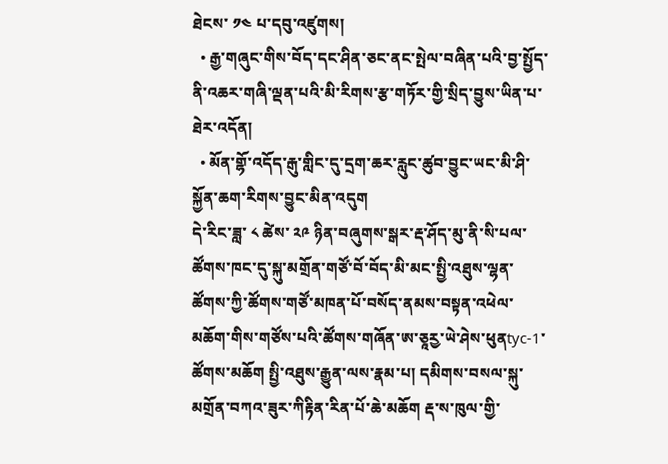ཐེངས་ ༡༤ པ་དབུ་འཛུགས།
  • རྒྱ་གཞུང་གིས་བོད་དང་ཤིན་ཅང་ནང་སྤེལ་བཞིན་པའི་བྱ་སྤྱོད་ནི་འཆར་གཞི་ལྡན་པའི་མི་རིགས་རྩ་གཏོར་གྱི་སྲིད་བྱུས་ཡིན་པ་ཐེར་འདོན།
  • མོན་གྷོ་འདོད་རྒུ་གླིང་དུ་དྲག་ཆར་རླུང་ཚུབ་བྱུང་ཡང་མི་ཤི་སྐྱོན་ཆག་རིགས་བྱུང་མིན་འདུག
དེ་རིང་ཟླ་ ༨ ཚེས་ ༢༩ ཉིན་བཞུགས་སྒར་རྡ་ཤོད་མུ་ནི་སི་པལ་ཚོགས་ཁང་དུ་སྐུ་མགྲོན་གཙོ་བོ་བོད་མི་མང་སྤྱི་འཐུས་ལྷན་ཚོགས་ཀྱི་ཚོགས་གཙོ་མཁན་པོ་བསོད་ནམས་བསྟན་འཕེལ་མཆོག་གིས་གཙོས་པའི་ཚོགས་གཞོན་ཨ་ཅཱརྱ་ཡེ་ཤེས་ཕུནtyc-1་ཚོགས་མཆོག སྤྱི་འཐུས་རྒྱུན་ལས་རྣམ་པ། དམིགས་བསལ་སྐུ་མགྲོན་བཀའ་ཟུར་ཀིརྟིན་རིན་པོ་ཆེ་མཆོག རྡ་ས་ཁུལ་གྱི་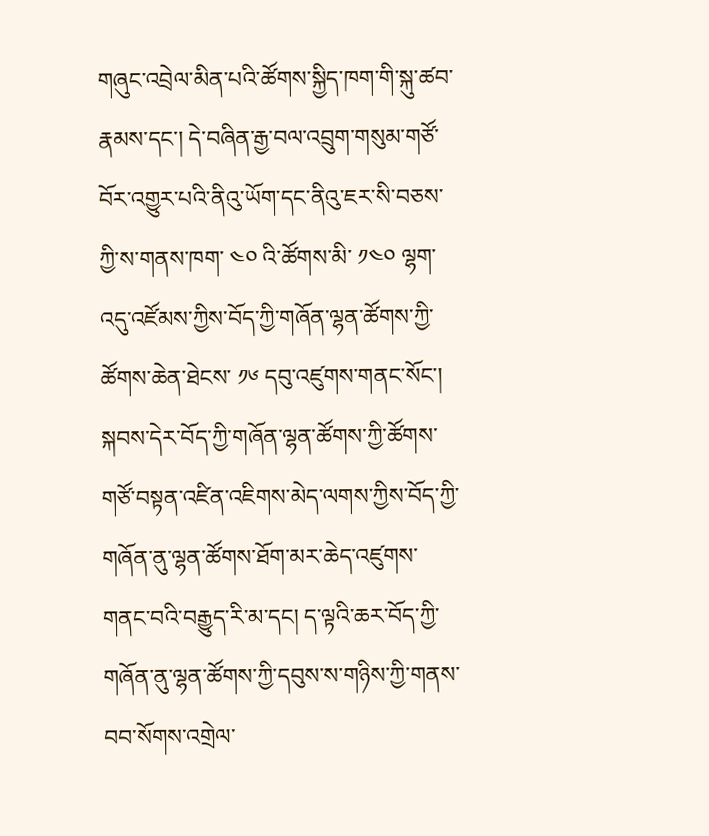གཞུང་འབྲེལ་མིན་པའི་ཚོགས་སྐྱིད་ཁག་གི་སྐུ་ཚབ་རྣམས་དང་། དེ་བཞིན་རྒྱ་བལ་འབྲུག་གསུམ་གཙོ་བོར་འགྱུར་པའི་ནིའུ་ཡོག་དང་ནིའུ་ཇར་སི་བཅས་ཀྱི་ས་གནས་ཁག་ ༤༠ འི་ཚོགས་མི་ ༡༤༠ ལྷག་འདུ་འཛོམས་ཀྱིས་བོད་ཀྱི་གཞོན་ལྷན་ཚོགས་ཀྱི་ཚོགས་ཆེན་ཐེངས་ ༡༦ དབུ་འཛུགས་གནང་སོང་།
སྐབས་དེར་བོད་ཀྱི་གཞོན་ལྷན་ཚོགས་ཀྱི་ཚོགས་གཙོ་བསྟན་འཛིན་འཇིགས་མེད་ལགས་ཀྱིས་བོད་ཀྱི་གཞོན་ནུ་ལྷན་ཚོགས་ཐོག་མར་ཆེད་འཛུགས་གནང་བའི་བརྒྱུད་རི་མ་དང། ད་ལྟའི་ཆར་བོད་ཀྱི་གཞོན་ནུ་ལྷན་ཚོགས་ཀྱི་དབུས་ས་གཉིས་ཀྱི་གནས་བབ་སོགས་འགྲེལ་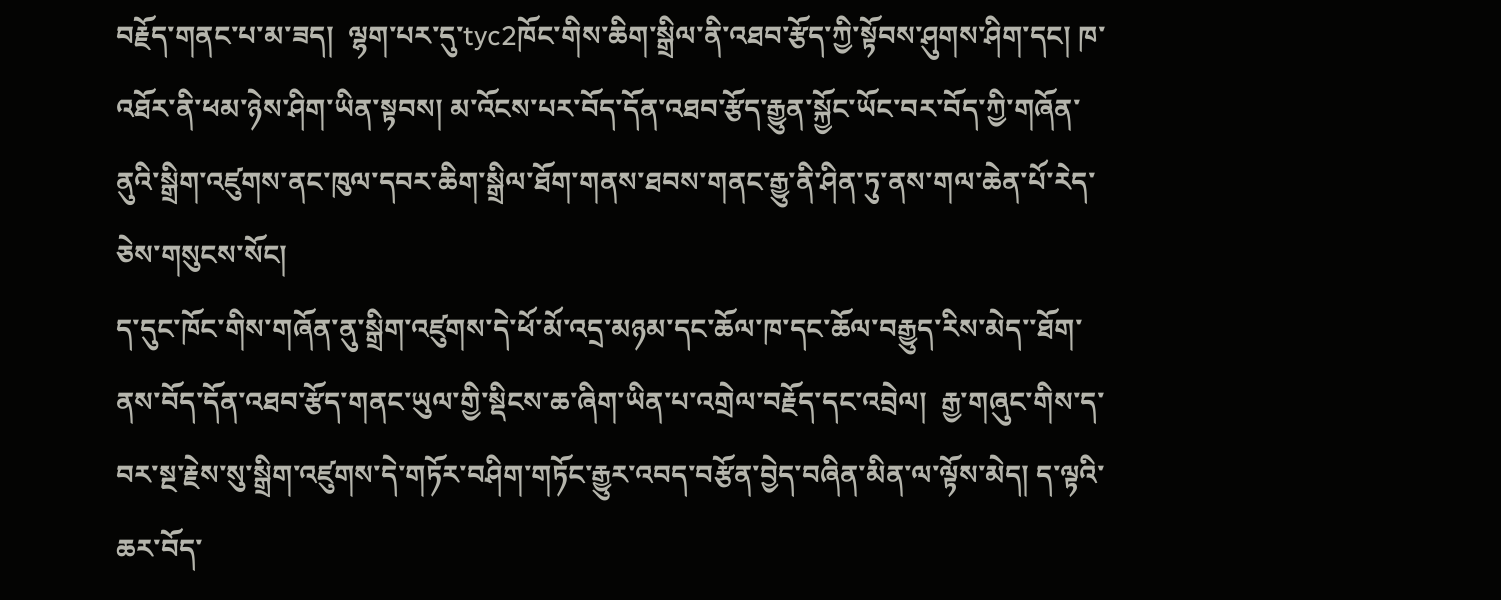བརྗོད་གནང་པ་མ་ཟད།  ལྷག་པར་དུ་tyc2ཁོང་གིས་ཆིག་སྒྲིལ་ནི་འཐབ་རྩོད་ཀྱི་སྟོབས་ཤུགས་ཤིག་དང། ཁ་འཐོར་ནི་ཕམ་ཉེས་ཤིག་ཡིན་སྟབས། མ་འོངས་པར་བོད་དོན་འཐབ་རྩོད་རྒྱུན་སྐྱོང་ཡོང་བར་བོད་ཀྱི་གཞོན་ནུའི་སྒྲིག་འཛུགས་ནང་ཁུལ་དབར་ཆིག་སྒྲིལ་ཐོག་གནས་ཐབས་གནང་རྒྱུ་ནི་ཤིན་ཏུ་ནས་གལ་ཆེན་པོ་རེད་ཅེས་གསུངས་སོང།
ད་དུང་ཁོང་གིས་གཞོན་ནུ་སྒྲིག་འཛུགས་དེ་ཕོ་མོ་འདྲ་མཉམ་དང་ཆོལ་ཁ་དང་ཆོལ་བརྒྱུད་རིས་མེད་་ཐོག་ནས་བོད་དོན་འཐབ་རྩོད་གནང་ཡུལ་གྱི་སྡིངས་ཆ་ཞིག་ཡིན་པ་འགྲེལ་བརྗོད་དང་འབྲེལ།  རྒྱ་གཞུང་གིས་ད་བར་སྔ་རྗེས་སུ་སྒྲིག་འཛུགས་དེ་གཏོར་བཤིག་གཏོང་རྒྱུར་འབད་བརྩོན་བྱེད་བཞིན་མིན་ལ་ལྟོས་མེད། ད་ལྟའི་ཆར་བོད་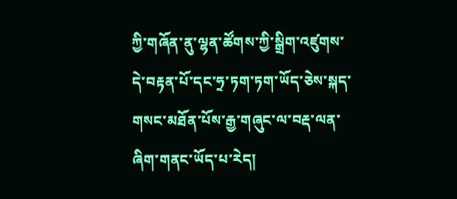ཀྱི་གཞོན་ནུ་ལྷན་ཚོགས་ཀྱི་སྒྲིག་འཛུགས་དེ་བརྟན་པོ་དང་ཧྲ་ཏག་ཏག་ཡོད་ཅེས་སྐད་གསང་མཐོན་པོས་རྒྱ་གཞུང་ལ་བརྡ་ལན་ཞིག་གནང་ཡོད་པ་རེད།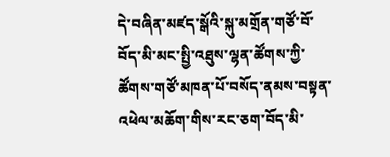དེ་བཞིན་མཛད་སྒོའི་སྐུ་མགྲོན་གཙོ་བོ་བོད་མི་མང་སྤྱི་འཐུས་ལྷན་ཚོགས་ཀྱི་ཚོགས་གཙོ་མཁན་པོ་བསོད་ནམས་བསྟན་འཕེལ་མཆོག་གིས་རང་ཅག་བོད་མི་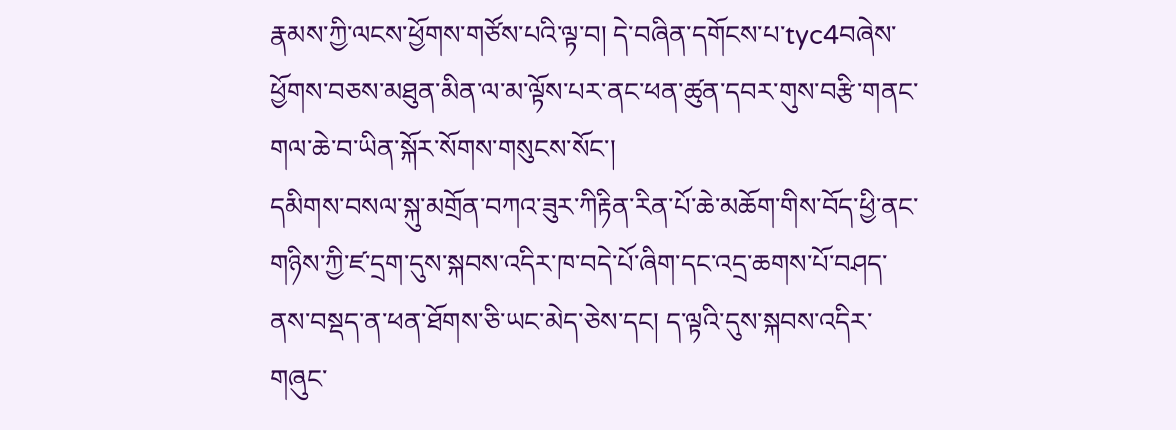རྣམས་ཀྱི་ལངས་ཕྱོགས་གཙོས་པའི་ལྟ་བ། དེ་བཞིན་དགོངས་པ་tyc4བཞེས་ཕྱོགས་བཅས་མཐུན་མིན་ལ་མ་ལྟོས་པར་ནང་ཕན་ཚུན་དབར་གུས་བརྩི་གནང་གལ་ཆེ་བ་ཡིན་སྐོར་སོགས་གསུངས་སོང་།
དམིགས་བསལ་སྐུ་མགྲོན་བཀའ་ཟུར་ཀིརྟིན་རིན་པོ་ཆེ་མཆོག་གིས་བོད་ཕྱི་ནང་གཉིས་ཀྱི་ཛ་དྲག་དུས་སྐབས་འདིར་ཁ་བདེ་པོ་ཞིག་དང་འདྲ་ཆགས་པོ་བཤད་ནས་བསྡད་ན་ཕན་ཐོགས་ཅི་ཡང་མེད་ཅེས་དང། ད་ལྟའི་དུས་སྐབས་འདིར་གཞུང་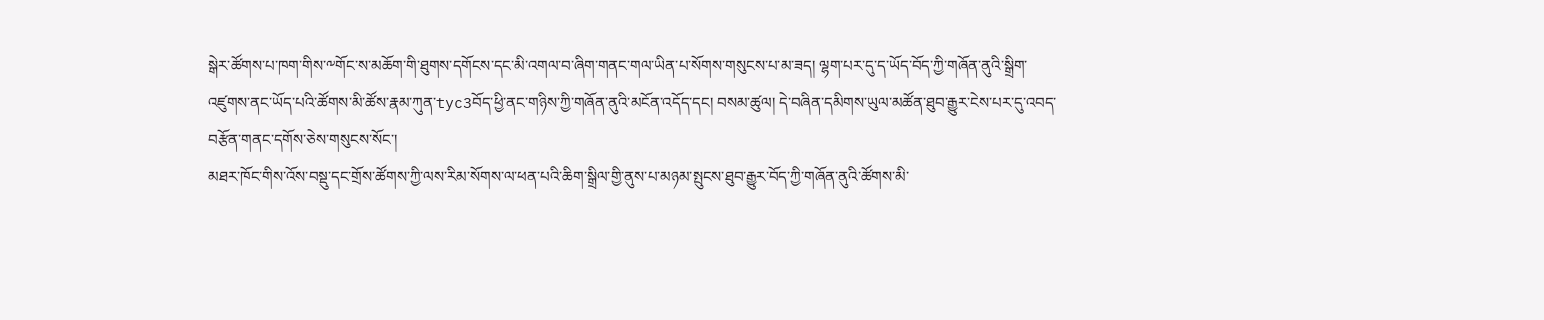སྒེར་ཚོགས་པ་ཁག་གིས་༸གོང་ས་མཆོག་གི་ཐུགས་དགོངས་དང་མི་འགལ་བ་ཞིག་གནང་གལ་ཡིན་པ་སོགས་གསུངས་པ་མ་ཟད། ལྷག་པར་དུ་ད་ཡོད་བོད་ཀྱི་གཞོན་ནུའི་སྒྲིག་འཛུགས་ནང་ཡོད་པའི་ཚོགས་མི་ཚོས་རྣམ་ཀུན་tyc3བོད་ཕྱི་ནང་གཉིས་ཀྱི་གཞོན་ནུའི་མངོན་འདོད་དང། བསམ་ཚུལ། དེ་བཞིན་དམིགས་ཡུལ་མཚོན་ཐུབ་རྒྱུར་ངེས་པར་དུ་འབད་བརྩོན་གནང་དགོས་ཅེས་གསུངས་སོང་།
མཐར་ཁོང་གིས་འོས་བསྡུ་དང་གྲོས་ཚོགས་ཀྱི་ལས་རིམ་སོགས་ལ་ཕན་པའི་ཆིག་སྒྲིལ་གྱི་ནུས་པ་མཉམ་སྤུངས་ཐུབ་རྒྱུར་བོད་ཀྱི་གཞོན་ནུའི་ཚོགས་མི་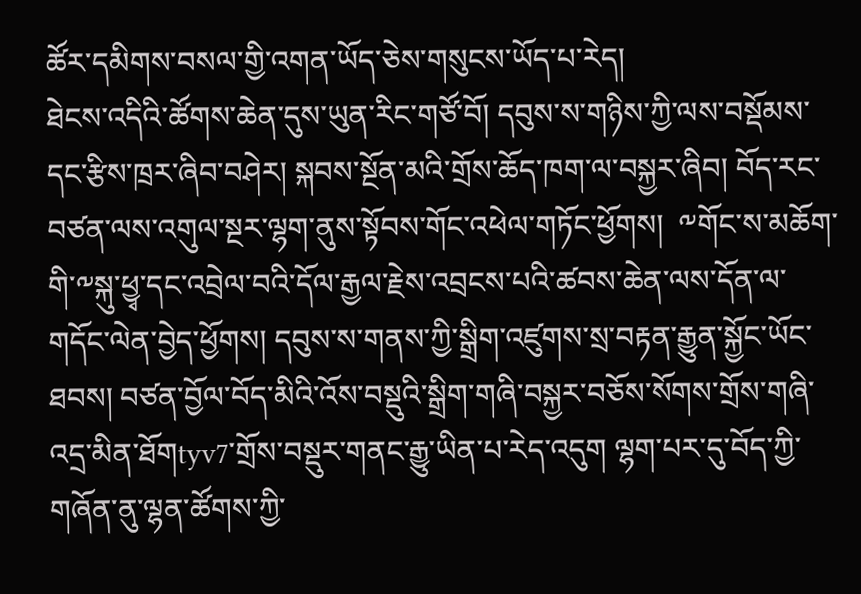ཚོར་དམིགས་བསལ་གྱི་འགན་ཡོད་ཅེས་གསུངས་ཡོད་པ་རེད།
ཐེངས་འདིའི་ཚོགས་ཆེན་དུས་ཡུན་རིང་གཙོ་བོ། དབུས་ས་གཉིས་ཀྱི་ལས་བསྡོམས་དང་རྩིས་ཁྲར་ཞིབ་བཤེར། སྐབས་སྔོན་མའི་གྲོས་ཆོད་ཁག་ལ་བསྐྱར་ཞིབ། བོད་རང་བཙན་ལས་འགུལ་སྔར་ལྷག་ནུས་སྟོབས་གོང་འཕེལ་གཏོང་ཕྱོགས།  ༸གོང་ས་མཆོག་གི་༸སྐུ་ཕྱྭ་དང་འབྲེལ་བའི་དོལ་རྒྱལ་རྗེས་འབྲངས་པའི་ཚབས་ཆེན་ལས་དོན་ལ་གདོང་ལེན་བྱེད་ཕྱོགས། དབུས་ས་གནས་ཀྱི་སྒྲིག་འཛུགས་སྲ་བརྟན་རྒྱུན་སྐྱོང་ཡོང་ཐབས། བཙན་བྱོལ་བོད་མིའི་འོས་བསྡུའི་སྒྲིག་གཞི་བསྐྱར་བཅོས་སོགས་གྲོས་གཞི་འདྲ་མིན་ཐོགtyv7་གྲོས་བསྡུར་གནང་རྒྱུ་ཡིན་པ་རེད་འདུག ལྷག་པར་དུ་བོད་ཀྱི་གཞོན་ནུ་ལྷན་ཚོགས་ཀྱི་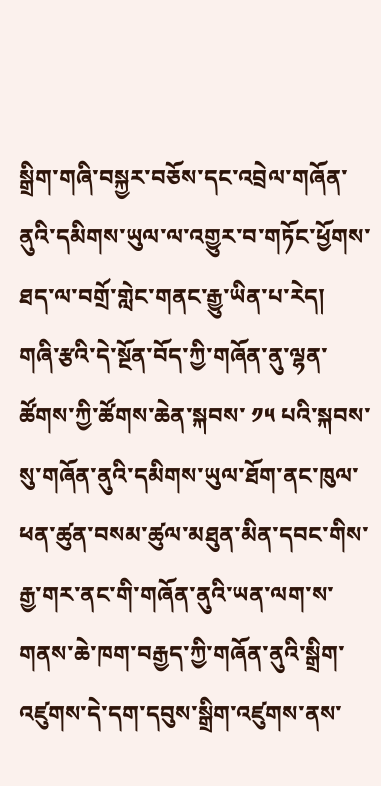སྒྲིག་གཞི་བསྐྱར་བཅོས་དང་འབྲེལ་གཞོན་ནུའི་དམིགས་ཡུལ་ལ་འགྱུར་བ་གཏོང་ཕྱོགས་ཐད་ལ་བགྲོ་གླེང་གནང་རྒྱུ་ཡིན་པ་རེད།
གཞི་རྩའི་དེ་སྔོན་བོད་ཀྱི་གཞོན་ནུ་ལྷན་ཚོགས་ཀྱི་ཚོགས་ཆེན་སྐབས་ ༡༥ པའི་སྐབས་སུ་གཞོན་ནུའི་དམིགས་ཡུལ་ཐོག་ནང་ཁུལ་ཕན་ཚུན་བསམ་ཚུལ་མཐུན་མིན་དབང་གིས་རྒྱ་གར་ནང་གི་གཞོན་ནུའི་ཡན་ལག་ས་གནས་ཆེ་ཁག་བརྒྱད་ཀྱི་གཞོན་ནུའི་སྒྲིག་འཛུགས་དེ་དག་དབུས་སྒྲིག་འཛུགས་ནས་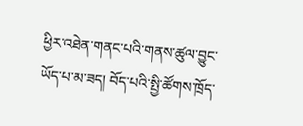ཕྱིར་འཐེན་གནང་པའི་གནས་ཚུལ་བྱུང་ཡོད་པ་མ་ཟད། བོད་པའི་སྤྱི་ཚོགས་ཁྲོད་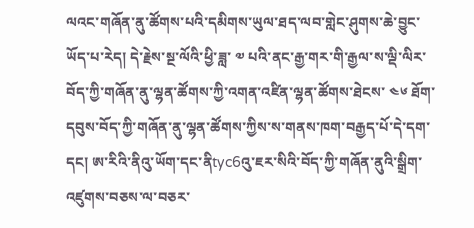ལའང་གཞོན་ནུ་ཚོགས་པའི་དམིགས་ཡུལ་ཐད་ལབ་གླེང་ཤུགས་ཆེ་བྱུང་ཡོད་པ་རེད། དེ་རྗེས་སྔ་ལོའི་ཕྱི་ཟླ་ ༧ པའི་ནང་རྒྱ་གར་གི་རྒྱལ་ས་ལྡི་ལིར་བོད་ཀྱི་གཞོན་ནུ་ལྷན་ཚོགས་ཀྱི་འགན་འཛིན་ལྷན་ཚོགས་ཐེངས་ ༤༦ ཐོག་དབུས་བོད་ཀྱི་གཞོན་ནུ་ལྷན་ཚོགས་ཀྱིས་ས་གནས་ཁག་བརྒྱད་པོ་དེ་དག་དང། ཨ་རིའི་ནིའུ་ཡོག་དང་ནིtyc6འུ་ཇར་སིའི་བོད་ཀྱི་གཞོན་ནུའི་སྒྲིག་འཛུགས་བཅས་ལ་བཅར་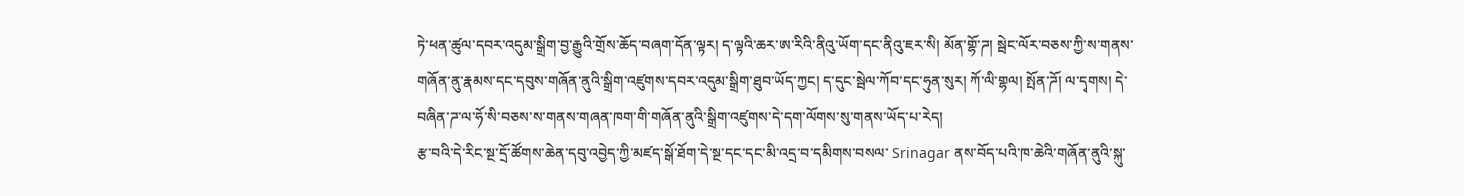ཏེ་ཕན་ཚུལ་དབར་འདུམ་སྒྲིག་བྱ་རྒྱུའི་གྲོས་ཆོད་བཞག་དོན་ལྟར། ད་ལྟའི་ཆར་ཨ་རིའི་ནིའུ་ཡོག་དང་ནིའུ་ཇར་སི། མོན་གྷོ་ཌ། སྦེང་ལོར་བཅས་ཀྱི་ས་གནས་གཞོན་ནུ་རྣམས་དང་དབུས་གཞོན་ནུའི་སྒྲིག་འཛུགས་དབར་འདུམ་སྒྲིག་ཐུབ་ཡོད་ཀྱང། ད་དུང་སྦེལ་ཀོབ་དང་ཧུན་སུར། ཀོ་ལི་གྷལ། སྤོན་ཌོ། ལ་དྭགས། དེ་བཞིན་ཌ་ལ་ཧོ་སི་བཅས་ས་གནས་གཞན་ཁག་གི་གཞོན་ནུའི་སྒྲིག་འཛུགས་དེ་དག་ལོགས་སུ་གནས་ཡོད་པ་རེད།
རྩ་བའི་དེ་རིང་སྔ་དྲོ་ཚོགས་ཆེན་དབུ་འབྱེད་ཀྱི་མཛད་སྒོ་ཐོག་དེ་སྔ་དང་དང་མི་འདྲ་བ་དམིགས་བསལ་ Srinagar ནས་བོད་པའི་ཁ་ཆེའི་གཞོན་ནུའི་སྐུ་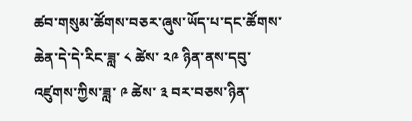ཚབ་གསུམ་ཚོགས་བཅར་ཞུས་ཡོད་པ་དང་ཚོགས་ཆེན་དེ་དེ་རིང་ཟླ་ ༨ ཚེས་ ༢༩ ཉིན་ནས་དབུ་འཛུགས་ཀྱིས་ཟླ་ ༩ ཚེས་ ༣ བར་བཅས་ཉིན་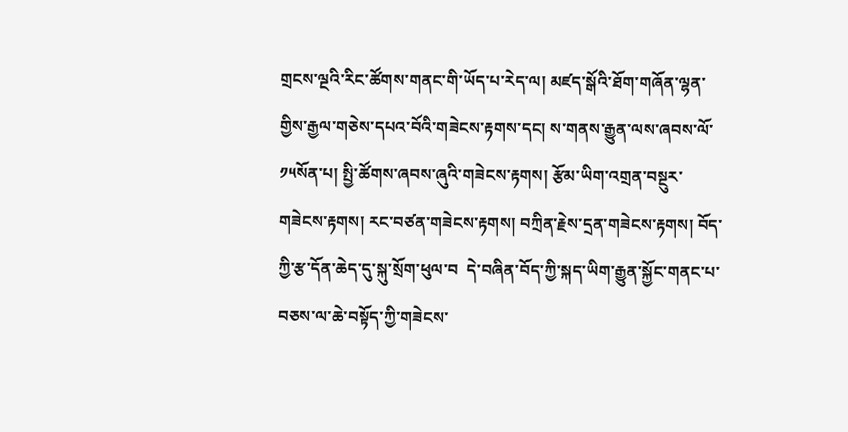གྲངས་ལྔའི་རིང་ཚོགས་གནང་གི་ཡོད་པ་རེད་ལ། མཛད་སྒོའི་ཐོག་གཞོན་ལྷན་གྱིས་རྒྱལ་གཅེས་དཔའ་བོའི་གཟེངས་རྟགས་དང། ས་གནས་རྒྱུན་ལས་ཞབས་ལོ་ ༡༥སོན་པ། སྤྱི་ཚོགས་ཞབས་ཞུའི་གཟེངས་རྟགས། རྩོམ་ཡིག་འགྲན་བསྔུར་གཟེངས་རྟགས། རང་བཙན་གཟེངས་རྟགས། བཀྲིན་རྗེས་དྲན་གཟེངས་རྟགས། བོད་ཀྱི་རྩ་དོན་ཆེད་དུ་སྐུ་སྲོག་ཕུལ་བ  དེ་བཞིན་བོད་ཀྱི་སྐད་ཡིག་རྒྱུན་སྐྱོང་གནང་པ་བཅས་ལ་ཆེ་བསྟོད་ཀྱི་གཟེངས་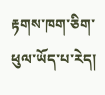རྟགས་ཁག་ཅིག་ཕུལ་ཡོད་པ་རེད།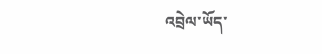འབྲེལ་ཡོད་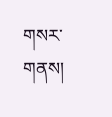གསར་གནས།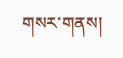གསར་གནས།